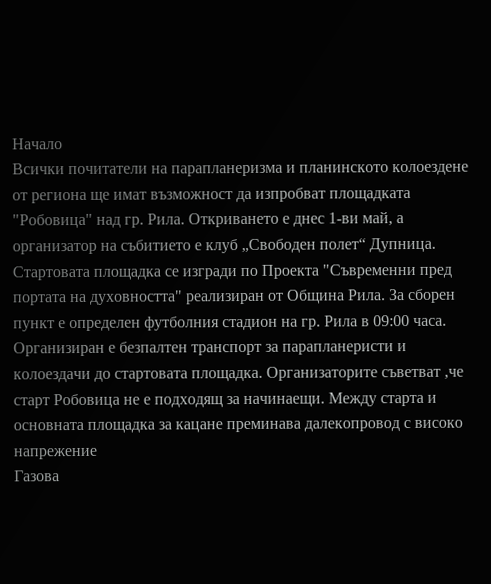Начало
Всички почитатели на парапланеризма и планинското колоездене от региона ще имат възможност да изпробват площадката "Робовица" над гр. Рила. Откриването е днес 1-ви май, а организатор на събитието е клуб „Свободен полет“ Дупница. Стартовата площадка се изгради по Проекта "Съвременни пред портата на духовността" реализиран от Община Рила. За сборен пункт е определен футболния стадион на гр. Рила в 09:00 часа. Организиран е безпалтен транспорт за парапланеристи и колоездачи до стартовата площадка. Организаторите съветват ,че старт Робовица не е подходящ за начинаещи. Между старта и основната площадка за кацане преминава далекопровод с високо напрежение
Газова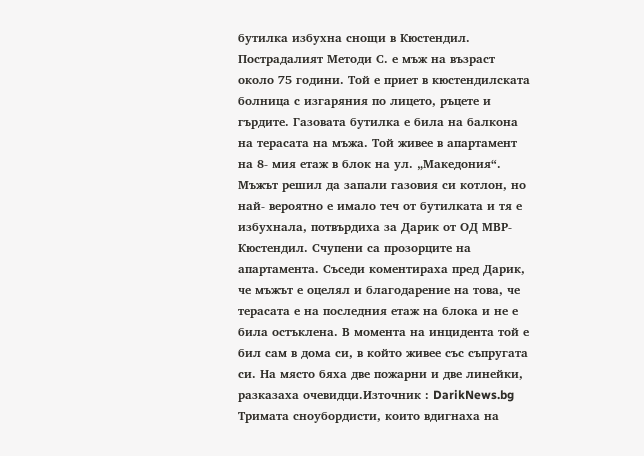бутилка избухна снощи в Кюстендил. Пострадалият Методи С. е мъж на възраст около 75 години. Той е приет в кюстендилската болница с изгаряния по лицето, ръцете и гърдите. Газовата бутилка е била на балкона на терасата на мъжа. Той живее в апартамент на 8- мия етаж в блок на ул. „Македония“. Мъжът решил да запали газовия си котлон, но най- вероятно е имало теч от бутилката и тя е избухнала, потвърдиха за Дарик от ОД МВР- Кюстендил. Счупени са прозорците на апартамента. Съседи коментираха пред Дарик, че мъжът е оцелял и благодарение на това, че терасата е на последния етаж на блока и не е била остъклена. В момента на инцидента той е бил сам в дома си, в който живее със съпругата си. На място бяха две пожарни и две линейки, разказаха очевидци.Източник : DarikNews.bg
Тримата сноубордисти, които вдигнаха на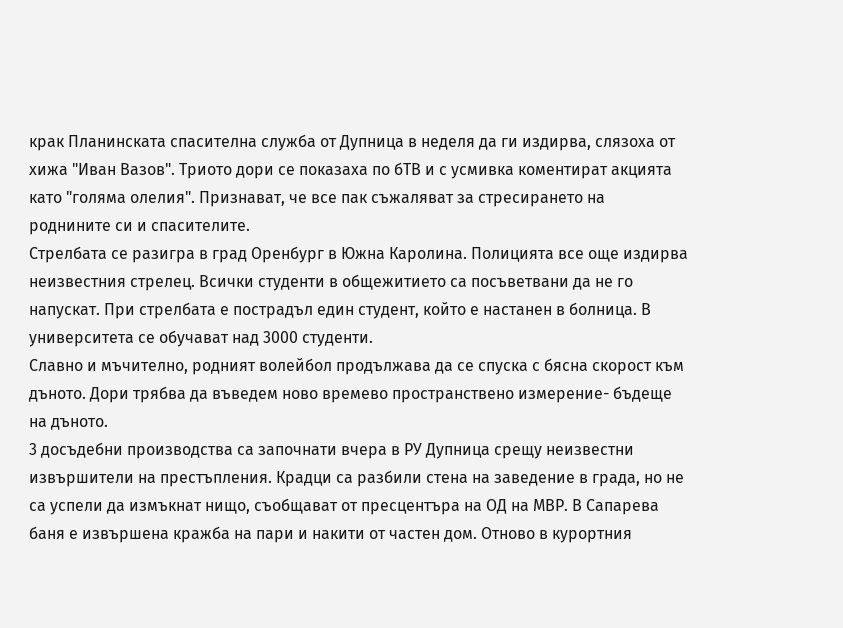крак Планинската спасителна служба от Дупница в неделя да ги издирва, слязоха от хижа "Иван Вазов". Триото дори се показаха по бТВ и с усмивка коментират акцията като "голяма олелия". Признават, че все пак съжаляват за стресирането на роднините си и спасителите.
Стрелбата се разигра в град Оренбург в Южна Каролина. Полицията все още издирва неизвестния стрелец. Всички студенти в общежитието са посъветвани да не го напускат. При стрелбата е пострадъл един студент, който е настанен в болница. В университета се обучават над 3000 студенти.
Славно и мъчително, родният волейбол продължава да се спуска с бясна скорост към дъното. Дори трябва да въведем ново времево пространствено измерение- бъдеще на дъното.
3 досъдебни производства са започнати вчера в РУ Дупница срещу неизвестни извършители на престъпления. Крадци са разбили стена на заведение в града, но не са успели да измъкнат нищо, съобщават от пресцентъра на ОД на МВР. В Сапарева баня е извършена кражба на пари и накити от частен дом. Отново в курортния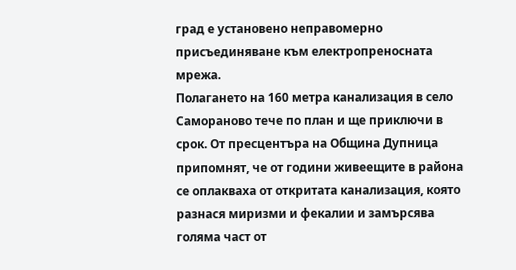град е установено неправомерно присъединяване към електропреносната мрежа.
Полагането на 160 метра канализация в село Самораново тече по план и ще приключи в срок. От пресцентъра на Община Дупница припомнят, че от години живеещите в района се оплакваха от откритата канализация, която разнася миризми и фекалии и замърсява голяма част от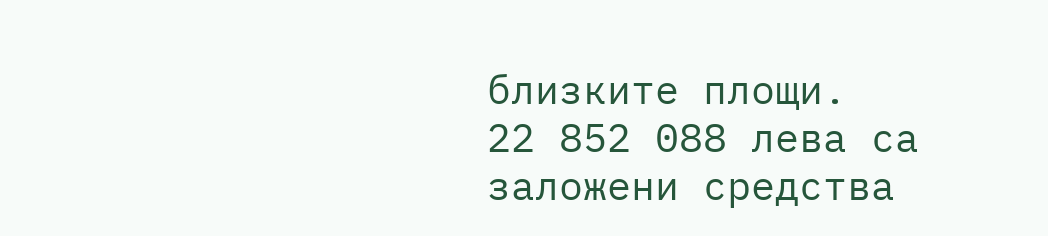близките площи.
22 852 088 лева са заложени средства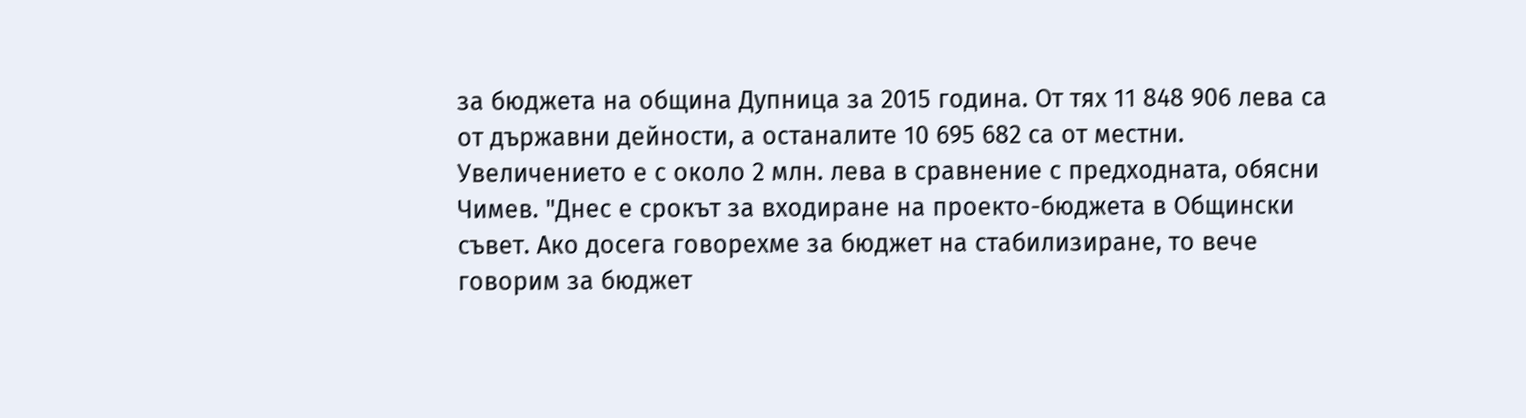за бюджета на община Дупница за 2015 година. От тях 11 848 906 лева са от държавни дейности, а останалите 10 695 682 са от местни. Увеличението е с около 2 млн. лева в сравнение с предходната, обясни Чимев. "Днес е срокът за входиране на проекто-бюджета в Общински съвет. Ако досега говорехме за бюджет на стабилизиране, то вече говорим за бюджет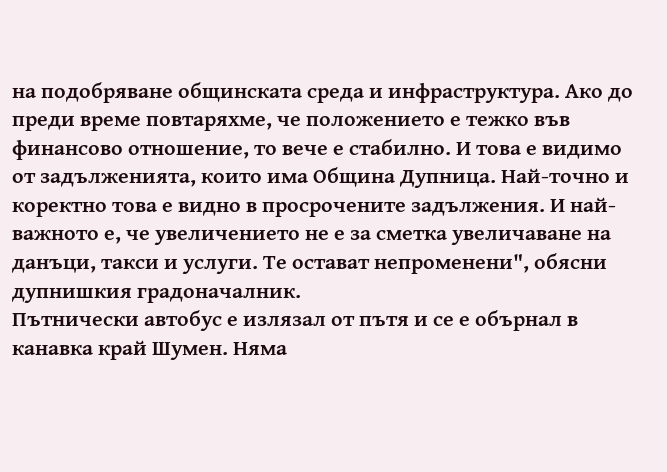на подобряване общинската среда и инфраструктура. Ако до преди време повтаряхме, че положението е тежко във финансово отношение, то вече е стабилно. И това е видимо от задълженията, които има Община Дупница. Най-точно и коректно това е видно в просрочените задължения. И най-важното е, че увеличението не е за сметка увеличаване на данъци, такси и услуги. Те остават непроменени", обясни дупнишкия градоначалник.
Пътнически автобус е излязал от пътя и се е обърнал в канавка край Шумен. Няма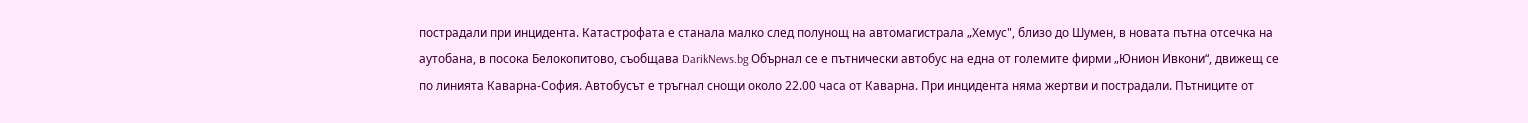пострадали при инцидента. Катастрофата е станала малко след полунощ на автомагистрала „Хемус", близо до Шумен, в новата пътна отсечка на аутобана, в посока Белокопитово, съобщава DarikNews.bg Обърнал се е пътнически автобус на една от големите фирми „Юнион Ивкони“, движещ се по линията Каварна-София. Автобусът е тръгнал снощи около 22.00 часа от Каварна. При инцидента няма жертви и пострадали. Пътниците от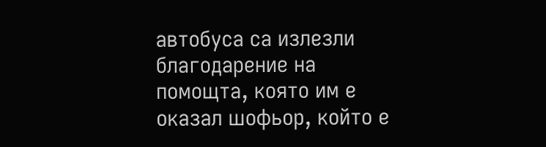автобуса са излезли благодарение на помощта, която им е оказал шофьор, който е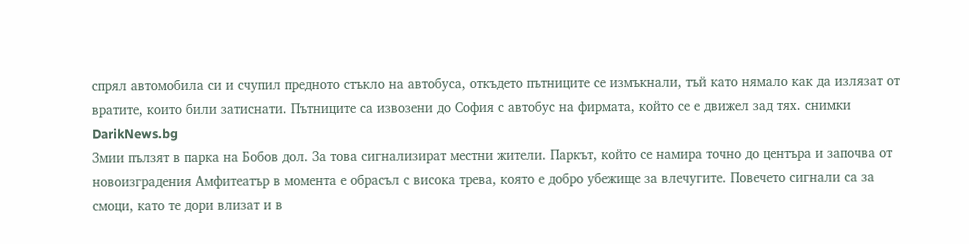спрял автомобила си и счупил предното стъкло на автобуса, откъдето пътниците се измъкнали, тъй като нямало как да излязат от вратите, които били затиснати. Пътниците са извозени до София с автобус на фирмата, който се е движел зад тях. снимки DarikNews.bg
Змии пълзят в парка на Бобов дол. За това сигнализират местни жители. Паркът, който се намира точно до центъра и започва от новоизградения Амфитеатър в момента е обрасъл с висока трева, която е добро убежище за влечугите. Повечето сигнали са за смоци, като те дори влизат и в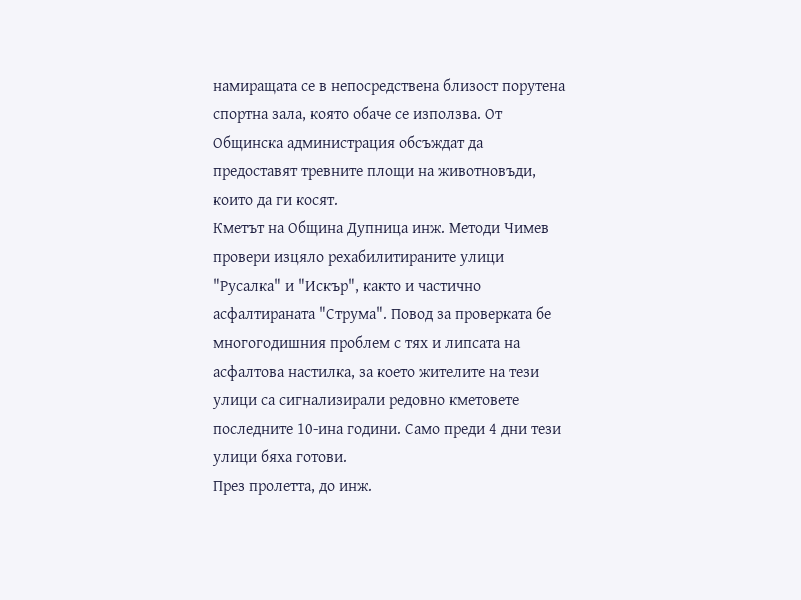намиращата се в непосредствена близост порутена спортна зала, която обаче се използва. От Общинска администрация обсъждат да предоставят тревните площи на животновъди, които да ги косят.
Кметът на Община Дупница инж. Методи Чимев провери изцяло рехабилитираните улици "Русалка" и "Искър", както и частично асфалтираната "Струма". Повод за проверката бе многогодишния проблем с тях и липсата на асфалтова настилка, за което жителите на тези улици са сигнализирали редовно кметовете последните 10-ина години. Само преди 4 дни тези улици бяха готови.
През пролетта, до инж.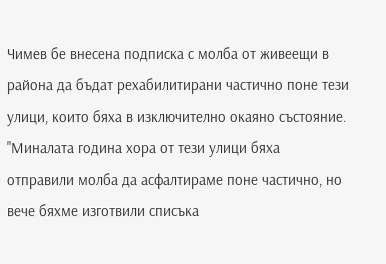Чимев бе внесена подписка с молба от живеещи в района да бъдат рехабилитирани частично поне тези улици, които бяха в изключително окаяно състояние. "Миналата година хора от тези улици бяха отправили молба да асфалтираме поне частично, но вече бяхме изготвили списъка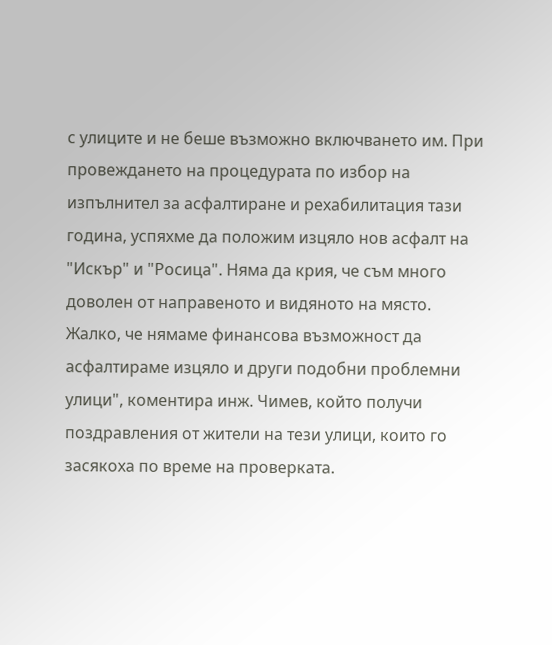с улиците и не беше възможно включването им. При провеждането на процедурата по избор на изпълнител за асфалтиране и рехабилитация тази година, успяхме да положим изцяло нов асфалт на "Искър" и "Росица". Няма да крия, че съм много доволен от направеното и видяното на място. Жалко, че нямаме финансова възможност да асфалтираме изцяло и други подобни проблемни улици", коментира инж. Чимев, който получи поздравления от жители на тези улици, които го засякоха по време на проверката.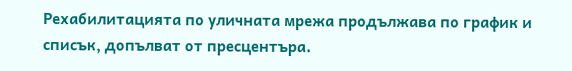Рехабилитацията по уличната мрежа продължава по график и списък, допълват от пресцентъра.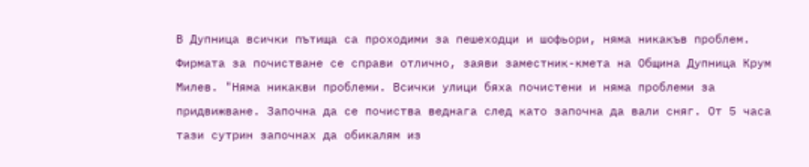В Дупница всички пътища са проходими за пешеходци и шофьори, няма никакъв проблем. Фирмата за почистване се справи отлично, заяви заместник-кмета на Община Дупница Крум Милев. "Няма никакви проблеми. Всички улици бяха почистени и няма проблеми за придвижване. Започна да се почиства веднага след като започна да вали сняг. От 5 часа тази сутрин започнах да обикалям из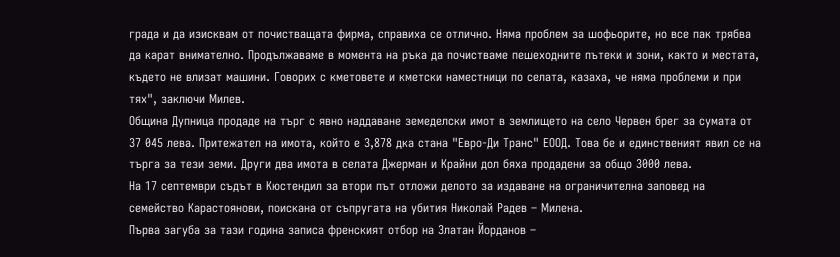града и да изисквам от почистващата фирма, справиха се отлично. Няма проблем за шофьорите, но все пак трябва да карат внимателно. Продължаваме в момента на ръка да почистваме пешеходните пътеки и зони, както и местата, където не влизат машини. Говорих с кметовете и кметски наместници по селата, казаха, че няма проблеми и при тях", заключи Милев.
Община Дупница продаде на търг с явно наддаване земеделски имот в землището на село Червен брег за сумата от 37 045 лева. Притежател на имота, който е 3,878 дка стана "Евро-Ди Транс" ЕООД. Това бе и единственият явил се на търга за тези земи. Други два имота в селата Джерман и Крайни дол бяха продадени за общо 3000 лева.
На 17 септември съдът в Кюстендил за втори път отложи делото за издаване на ограничителна заповед на семейство Карастоянови, поискана от съпругата на убития Николай Радев – Милена.
Първа загуба за тази година записа френският отбор на Златан Йорданов –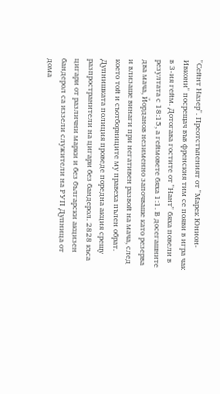"Сейнт Назер". Преотстъпеният от "Марек Юнион-Ивкони" посрещач във френския тим се появи в игра чак в 3-ия гейм. Дотогава гостите от "Нант" бяха повели в резултата с 18:15, а геймовете бяха 1:1. В досегашните два мача, Йорданов незименно започваше като резерва и влизаше винаги при негативен развой на мача, след което той и съотборниците му правеха пълен обрат.
Дупнишката полиция проведе поредна акция срещу разпространители на цигари без бандерол. 2828 къса цигари от различни марки и без български акцизен бандерол са иззели служители на РУП Дупница от дома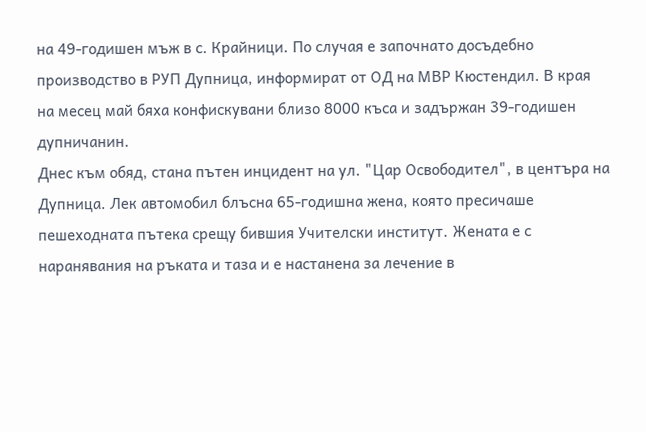на 49-годишен мъж в с. Крайници. По случая е започнато досъдебно производство в РУП Дупница, информират от ОД на МВР Кюстендил. В края на месец май бяха конфискувани близо 8000 къса и задържан 39-годишен дупничанин.
Днес към обяд, стана пътен инцидент на ул. "Цар Освободител", в центъра на Дупница. Лек автомобил блъсна 65-годишна жена, която пресичаше пешеходната пътека срещу бившия Учителски институт. Жената е с наранявания на ръката и таза и е настанена за лечение в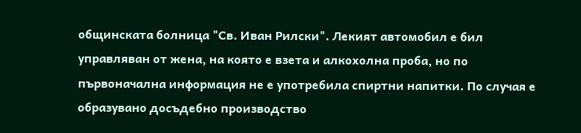общинската болница "Св. Иван Рилски". Лекият автомобил е бил управляван от жена, на която е взета и алкохолна проба, но по първоначална информация не е употребила спиртни напитки. По случая е образувано досъдебно производство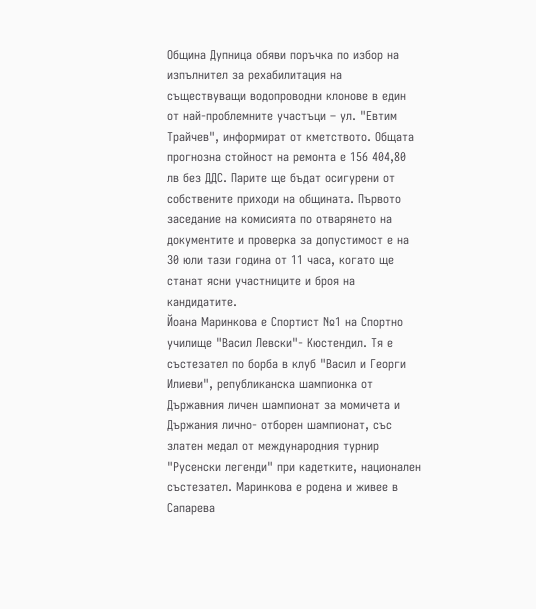Община Дупница обяви поръчка по избор на изпълнител за рехабилитация на съществуващи водопроводни клонове в един от най-проблемните участъци – ул. "Евтим Трайчев", информират от кметството. Общата прогнозна стойност на ремонта е 156 404,80 лв без ДДС. Парите ще бъдат осигурени от собствените приходи на общината. Първото заседание на комисията по отварянето на документите и проверка за допустимост е на 30 юли тази година от 11 часа, когато ще станат ясни участниците и броя на кандидатите.
Йоана Маринкова е Спортист №1 на Спортно училище "Васил Левски"- Кюстендил. Тя е състезател по борба в клуб "Васил и Георги Илиеви", републиканска шампионка от Държавния личен шампионат за момичета и Държания лично- отборен шампионат, със златен медал от международния турнир "Русенски легенди" при кадетките, национален състезател. Маринкова е родена и живее в Сапарева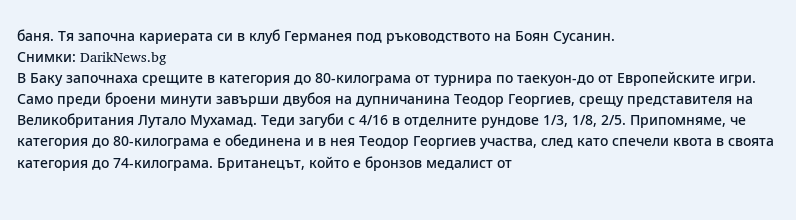баня. Тя започна кариерата си в клуб Германея под ръководството на Боян Сусанин.
Снимки: DarikNews.bg
В Баку започнаха срещите в категория до 80-килограма от турнира по таекуон-до от Европейските игри. Само преди броени минути завърши двубоя на дупничанина Теодор Георгиев, срещу представителя на Великобритания Лутало Мухамад. Теди загуби с 4/16 в отделните рундове 1/3, 1/8, 2/5. Припомняме, че категория до 80-килограма е обединена и в нея Теодор Георгиев участва, след като спечели квота в своята категория до 74-килограма. Британецът, който е бронзов медалист от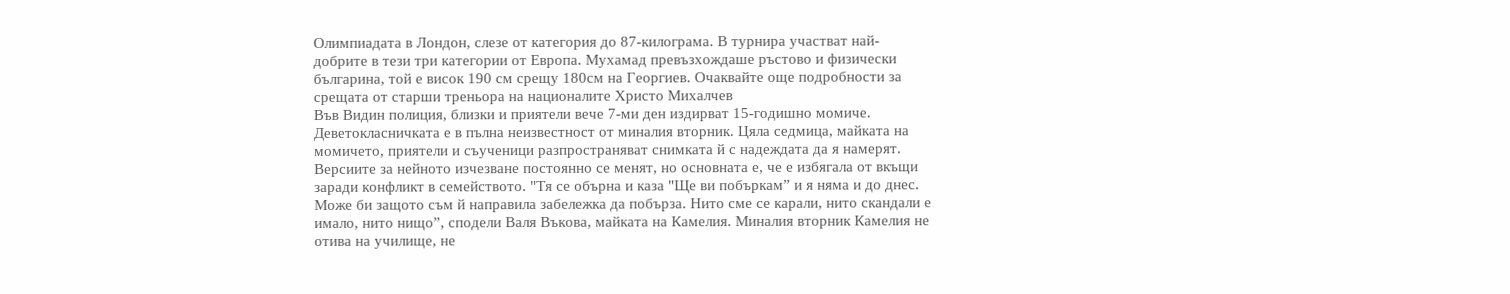Олимпиадата в Лондон, слезе от категория до 87-килограма. В турнира участват най-добрите в тези три категории от Европа. Мухамад превъзхождаше ръстово и физически българина, той е висок 190 см срещу 180см на Георгиев. Очаквайте още подробности за срещата от старши треньора на националите Христо Михалчев
Във Видин полиция, близки и приятели вече 7-ми ден издирват 15-годишно момиче. Деветокласничката е в пълна неизвестност от миналия вторник. Цяла седмица, майката на момичето, приятели и съученици разпространяват снимката й с надеждата да я намерят. Версиите за нейното изчезване постоянно се менят, но основната е, че е избягала от вкъщи заради конфликт в семейството. "Тя се обърна и каза "Ще ви побъркам” и я няма и до днес. Може би защото съм й направила забележка да побърза. Нито сме се карали, нито скандали е имало, нито нищо”, сподели Валя Въкова, майката на Камелия. Миналия вторник Камелия не отива на училище, не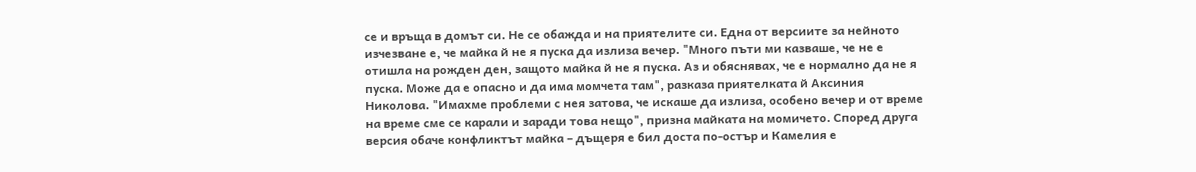се и връща в домът си. Не се обажда и на приятелите си. Една от версиите за нейното изчезване е, че майка й не я пуска да излиза вечер. "Много пъти ми казваше, че не е отишла на рожден ден, защото майка й не я пуска. Аз и обяснявах, че е нормално да не я пуска. Може да е опасно и да има момчета там", разказа приятелката й Аксиния Николова. "Имахме проблеми с нея затова, че искаше да излиза, особено вечер и от време на време сме се карали и заради това нещо", призна майката на момичето. Според друга версия обаче конфликтът майка – дъщеря е бил доста по-остър и Камелия е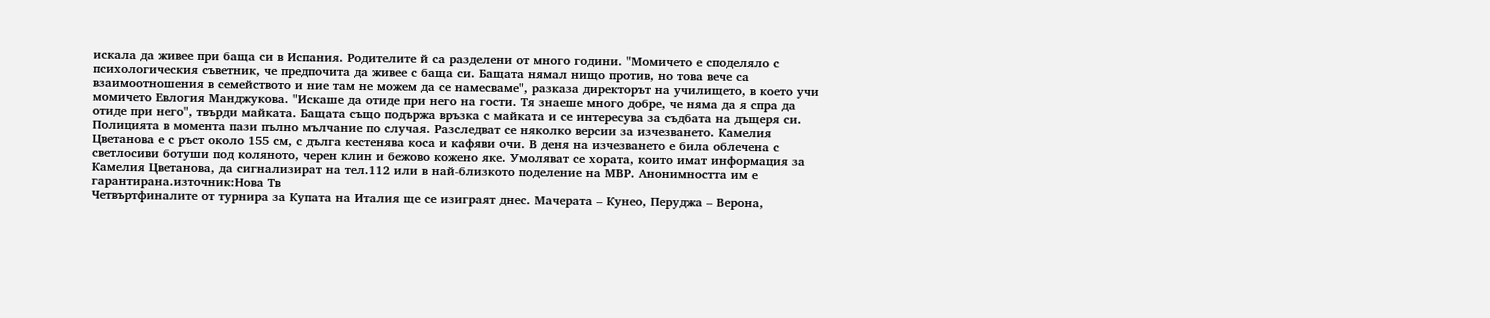искала да живее при баща си в Испания. Родителите й са разделени от много години. "Момичето е споделяло с психологическия съветник, че предпочита да живее с баща си. Бащата нямал нищо против, но това вече са взаимоотношения в семейството и ние там не можем да се намесваме", разказа директорът на училището, в което учи момичето Евлогия Манджукова. "Искаше да отиде при него на гости. Тя знаеше много добре, че няма да я спра да отиде при него", твърди майката. Бащата също подържа връзка с майката и се интересува за съдбата на дъщеря си. Полицията в момента пази пълно мълчание по случая. Разследват се няколко версии за изчезването. Камелия Цветанова е с ръст около 155 см, с дълга кестенява коса и кафяви очи. В деня на изчезването е била облечена с светлосиви ботуши под коляното, черен клин и бежово кожено яке. Умоляват се хората, които имат информация за Камелия Цветанова, да сигнализират на тел.112 или в най-близкото поделение на МВР. Анонимността им е гарантирана.източник:Нова Тв
Четвъртфиналите от турнира за Купата на Италия ще се изиграят днес. Мачерата – Кунео, Перуджа – Верона,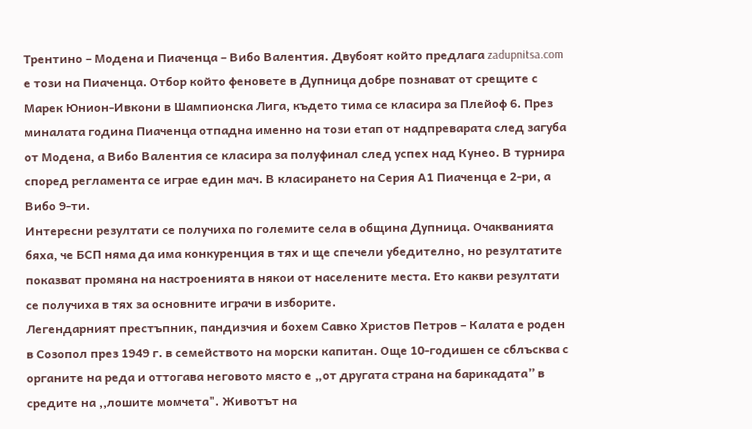Трентино – Модена и Пиаченца – Вибо Валентия. Двубоят който предлага zadupnitsa.com е този на Пиаченца. Отбор който феновете в Дупница добре познават от срещите с Марек Юнион-Ивкони в Шампионска Лига, където тима се класира за Плейоф 6. През миналата година Пиаченца отпадна именно на този етап от надпреварата след загуба от Модена, а Вибо Валентия се класира за полуфинал след успех над Кунео. В турнира според регламента се играе един мач. В класирането на Серия А1 Пиаченца е 2-ри, а Вибо 9-ти.
Интересни резултати се получиха по големите села в община Дупница. Очакванията бяха, че БСП няма да има конкуренция в тях и ще спечели убедително, но резултатите показват промяна на настроенията в някои от населените места. Ето какви резултати се получиха в тях за основните играчи в изборите.
Легендарният престъпник, пандизчия и бохем Савко Христов Петров – Калата е роден в Созопол през 1949 г. в семейството на морски капитан. Още 10-годишен се сблъсква с органите на реда и оттогава неговото място е „от другата страна на барикадата” в средите на ,,лошите момчета". Животът на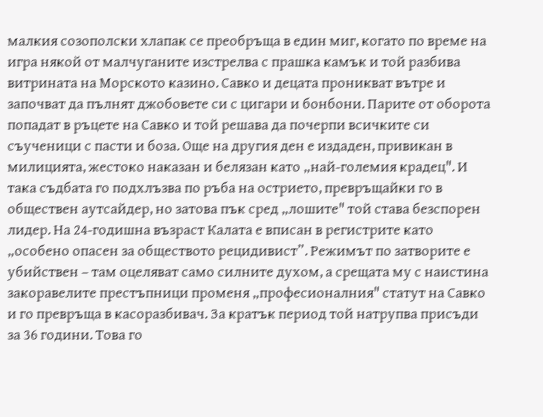малкия созополски хлапак се преобръща в един миг, когато по време на игра някой от малчуганите изстрелва с прашка камък и той разбива витрината на Морското казино. Савко и децата проникват вътре и започват да пълнят джобовете си с цигари и бонбони. Парите от оборота попадат в ръцете на Савко и той решава да почерпи всичките си съученици с пасти и боза. Още на другия ден е издаден, привикан в милицията, жестоко наказан и белязан като „най-големия крадец". И така съдбата го подхлъзва по ръба на острието, превръщайки го в обществен аутсайдер, но затова пък сред „лошите" той става безспорен лидер. На 24-годишна възраст Калата е вписан в регистрите като „особено опасен за обществото рецидивист”. Режимът по затворите е убийствен – там оцеляват само силните духом, а срещата му с наистина закоравелите престъпници променя „професионалния" статут на Савко и го превръща в касоразбивач. За кратък период той натрупва присъди за 36 години. Това го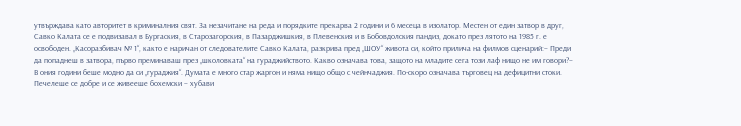утвърждава като авторитет в криминалния свят. За незачитане на реда и порядките прекарва 2 години и 6 месеца в изолатор. Местен от един затвор в друг, Савко Калата се е подвизавал в Бургаския, в Старозагорския, в Пазарджишкия, в Плевенския и в Бобовдолския пандиз, докато през лятото на 1985 г. е освободен. „Касоразбивач № 1“, както е наричан от следователите Савко Калата, разкрива пред „ШОУ“ живота си, който прилича на филмов сценарий:– Преди да попаднеш в затвора, първо преминаваш през „школовката“ на гураджийството. Какво означава това, защото на младите сега този лаф нищо не им говори?– В ония години беше модно да си „гураджия“. Думата е много стар жаргон и няма нищо общо с чейнчаджия. По-скоро означава търговец на дефицитни стоки. Печелеше се добре и се живееше бохемски – хубави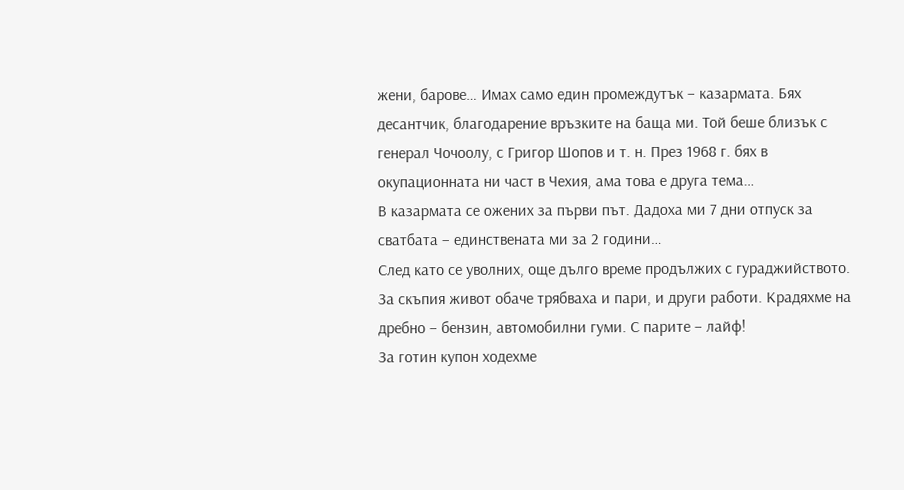жени, барове… Имах само един промеждутък – казармата. Бях десантчик, благодарение връзките на баща ми. Той беше близък с генерал Чочоолу, с Григор Шопов и т. н. През 1968 г. бях в окупационната ни част в Чехия, ама това е друга тема…
В казармата се ожених за първи път. Дадоха ми 7 дни отпуск за сватбата – единствената ми за 2 години…
След като се уволних, още дълго време продължих с гураджийството. За скъпия живот обаче трябваха и пари, и други работи. Крадяхме на дребно – бензин, автомобилни гуми. С парите – лайф!
За готин купон ходехме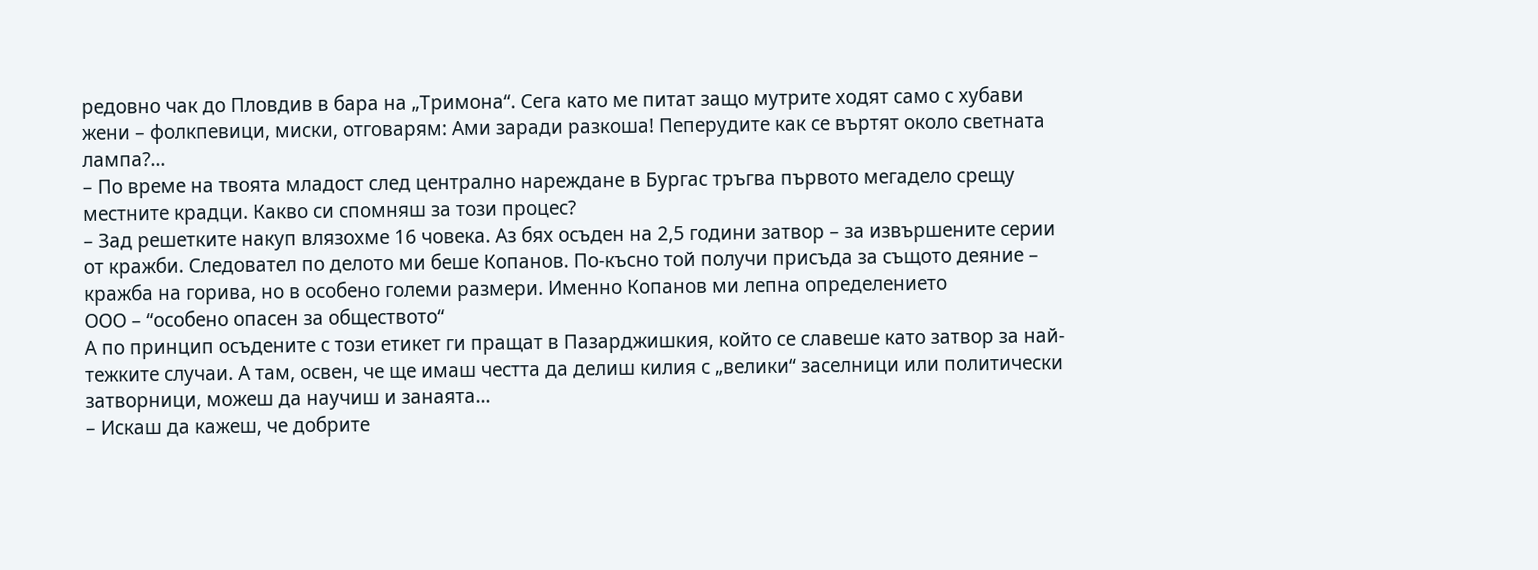редовно чак до Пловдив в бара на „Тримона“. Сега като ме питат защо мутрите ходят само с хубави жени – фолкпевици, миски, отговарям: Ами заради разкоша! Пеперудите как се въртят около светната лампа?…
– По време на твоята младост след централно нареждане в Бургас тръгва първото мегадело срещу местните крадци. Какво си спомняш за този процес?
– Зад решетките накуп влязохме 16 човека. Аз бях осъден на 2,5 години затвор – за извършените серии от кражби. Следовател по делото ми беше Копанов. По-късно той получи присъда за същото деяние – кражба на горива, но в особено големи размери. Именно Копанов ми лепна определението
ООО – “особено опасен за обществото“
А по принцип осъдените с този етикет ги пращат в Пазарджишкия, който се славеше като затвор за най-тежките случаи. А там, освен, че ще имаш честта да делиш килия с „велики“ заселници или политически затворници, можеш да научиш и занаята…
– Искаш да кажеш, че добрите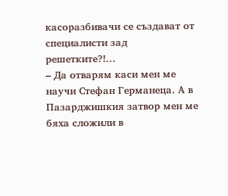касоразбивачи се създават от специалисти зад решетките?!…
– Да отварям каси мен ме научи Стефан Германеца. А в Пазарджишкия затвор мен ме бяха сложили в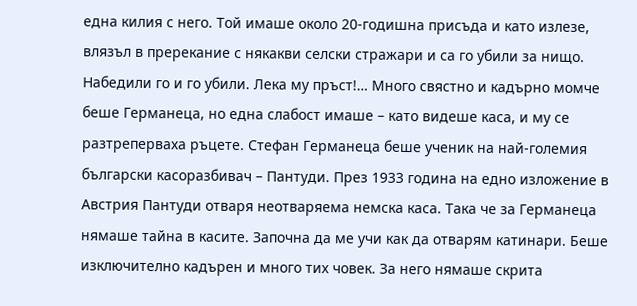една килия с него. Той имаше около 20-годишна присъда и като излезе, влязъл в пререкание с някакви селски стражари и са го убили за нищо. Набедили го и го убили. Лека му пръст!… Много свястно и кадърно момче беше Германеца, но една слабост имаше – като видеше каса, и му се разтреперваха ръцете. Стефан Германеца беше ученик на най-големия български касоразбивач – Пантуди. През 1933 година на едно изложение в Австрия Пантуди отваря неотваряема немска каса. Така че за Германеца нямаше тайна в касите. Започна да ме учи как да отварям катинари. Беше изключително кадърен и много тих човек. За него нямаше скрита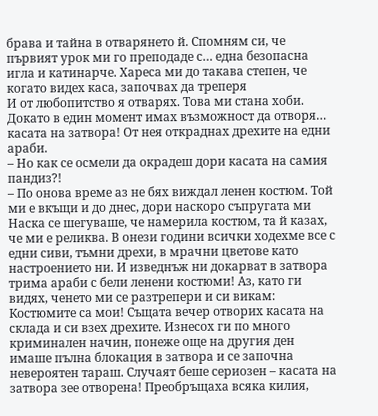брава и тайна в отварянето й. Спомням си, че първият урок ми го преподаде с… една безопасна игла и катинарче. Хареса ми до такава степен, че
когато видех каса, започвах да треперя
И от любопитство я отварях. Това ми стана хоби. Докато в един момент имах възможност да отворя… касата на затвора! От нея откраднах дрехите на едни араби.
– Но как се осмели да окрадеш дори касата на самия пандиз?!
– По онова време аз не бях виждал ленен костюм. Той ми е вкъщи и до днес, дори наскоро съпругата ми Наска се шегуваше, че намерила костюм, та й казах, че ми е реликва. В онези години всички ходехме все с едни сиви, тъмни дрехи, в мрачни цветове като настроението ни. И изведнъж ни докарват в затвора трима араби с бели ленени костюми! Аз, като ги видях, ченето ми се разтрепери и си викам: Костюмите са мои! Същата вечер отворих касата на склада и си взех дрехите. Изнесох ги по много криминален начин, понеже още на другия ден имаше пълна блокация в затвора и се започна невероятен тараш. Случаят беше сериозен – касата на затвора зее отворена! Преобръщаха всяка килия,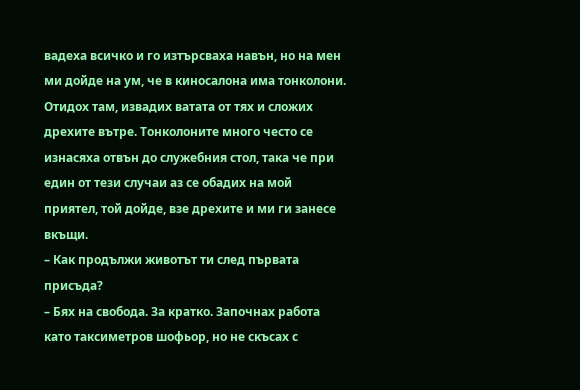вадеха всичко и го изтърсваха навън, но на мен ми дойде на ум, че в киносалона има тонколони. Отидох там, извадих ватата от тях и сложих дрехите вътре. Тонколоните много често се изнасяха отвън до служебния стол, така че при един от тези случаи аз се обадих на мой приятел, той дойде, взе дрехите и ми ги занесе вкъщи.
– Как продължи животът ти след първата присъда?
– Бях на свобода. За кратко. Започнах работа като таксиметров шофьор, но не скъсах с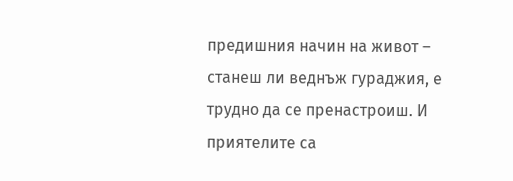предишния начин на живот – станеш ли веднъж гураджия, е трудно да се пренастроиш. И приятелите са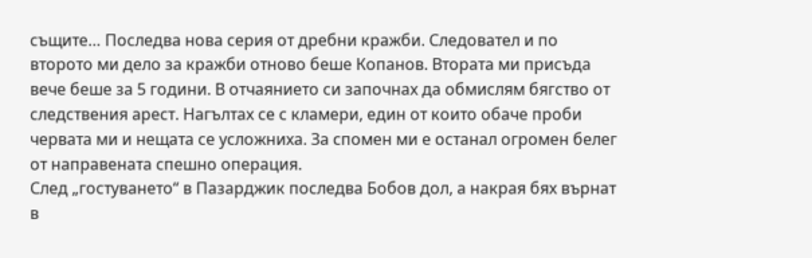същите… Последва нова серия от дребни кражби. Следовател и по второто ми дело за кражби отново беше Копанов. Втората ми присъда вече беше за 5 години. В отчаянието си започнах да обмислям бягство от следствения арест. Нагълтах се с кламери, един от които обаче проби червата ми и нещата се усложниха. За спомен ми е останал огромен белег от направената спешно операция.
След „гостуването“ в Пазарджик последва Бобов дол, а накрая бях върнат в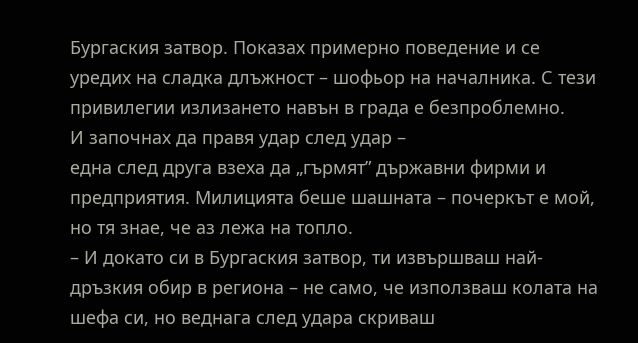Бургаския затвор. Показах примерно поведение и се уредих на сладка длъжност – шофьор на началника. С тези привилегии излизането навън в града е безпроблемно.
И започнах да правя удар след удар –
една след друга взеха да „гърмят” държавни фирми и предприятия. Милицията беше шашната – почеркът е мой, но тя знае, че аз лежа на топло.
– И докато си в Бургаския затвор, ти извършваш най-дръзкия обир в региона – не само, че използваш колата на шефа си, но веднага след удара скриваш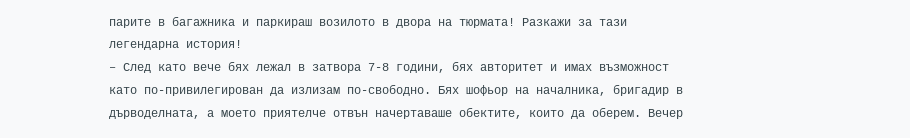парите в багажника и паркираш возилото в двора на тюрмата! Разкажи за тази легендарна история!
– След като вече бях лежал в затвора 7-8 години, бях авторитет и имах възможност като по-привилегирован да излизам по-свободно. Бях шофьор на началника, бригадир в дърводелната, а моето приятелче отвън начертаваше обектите, които да оберем. Вечер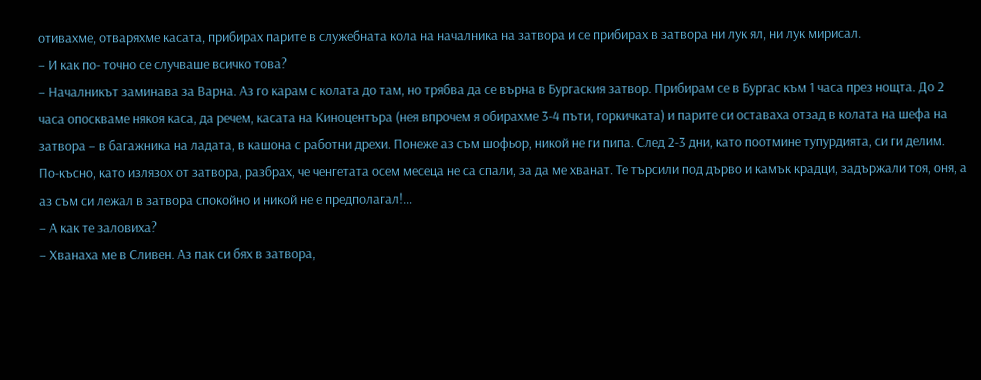отивахме, отваряхме касата, прибирах парите в служебната кола на началника на затвора и се прибирах в затвора ни лук ял, ни лук мирисал.
– И как по- точно се случваше всичко това?
– Началникът заминава за Варна. Аз го карам с колата до там, но трябва да се върна в Бургаския затвор. Прибирам се в Бургас към 1 часа през нощта. До 2 часа опоскваме някоя каса, да речем, касата на Киноцентъра (нея впрочем я обирахме 3-4 пъти, горкичката) и парите си оставаха отзад в колата на шефа на затвора – в багажника на ладата, в кашона с работни дрехи. Понеже аз съм шофьор, никой не ги пипа. След 2-3 дни, като поотмине тупурдията, си ги делим. По-късно, като излязох от затвора, разбрах, че ченгетата осем месеца не са спали, за да ме хванат. Те търсили под дърво и камък крадци, задържали тоя, оня, а аз съм си лежал в затвора спокойно и никой не е предполагал!…
– А как те заловиха?
– Хванаха ме в Сливен. Аз пак си бях в затвора,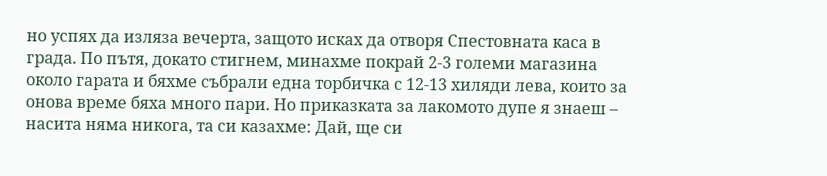но успях да изляза вечерта, защото исках да отворя Спестовната каса в града. По пътя, докато стигнем, минахме покрай 2-3 големи магазина около гарата и бяхме събрали една торбичка с 12-13 хиляди лева, които за онова време бяха много пари. Но приказката за лакомото дупе я знаеш – насита няма никога, та си казахме: Дай, ще си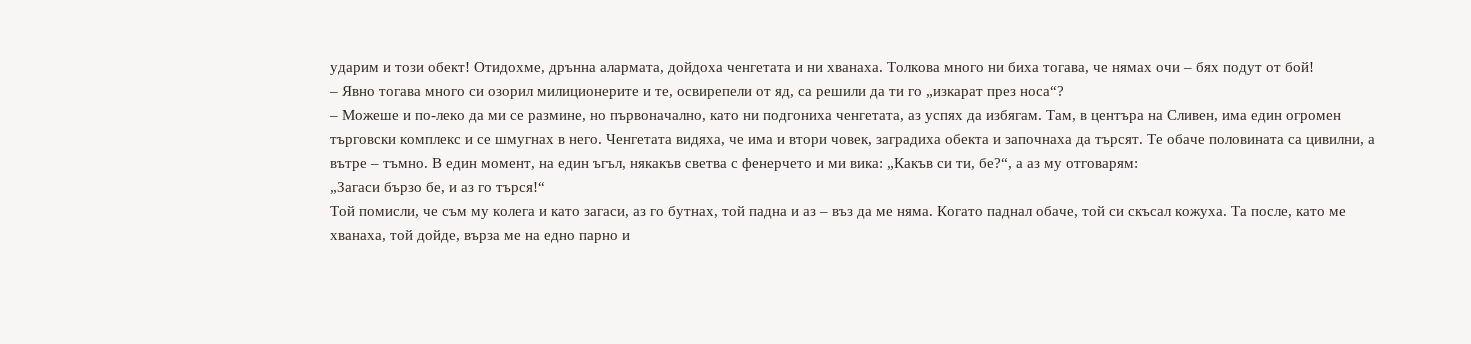ударим и този обект! Отидохме, дрънна алармата, дойдоха ченгетата и ни хванаха. Толкова много ни биха тогава, че нямах очи – бях подут от бой!
– Явно тогава много си озорил милиционерите и те, освирепели от яд, са решили да ти го „изкарат през носа“?
– Можеше и по-леко да ми се размине, но първоначално, като ни подгониха ченгетата, аз успях да избягам. Там, в центъра на Сливен, има един огромен търговски комплекс и се шмугнах в него. Ченгетата видяха, че има и втори човек, заградиха обекта и започнаха да търсят. Те обаче половината са цивилни, а вътре – тъмно. В един момент, на един ъгъл, някакъв светва с фенерчето и ми вика: „Какъв си ти, бе?“, а аз му отговарям:
„Загаси бързо бе, и аз го търся!“
Той помисли, че съм му колега и като загаси, аз го бутнах, той падна и аз – въз да ме няма. Когато паднал обаче, той си скъсал кожуха. Та после, като ме хванаха, той дойде, върза ме на едно парно и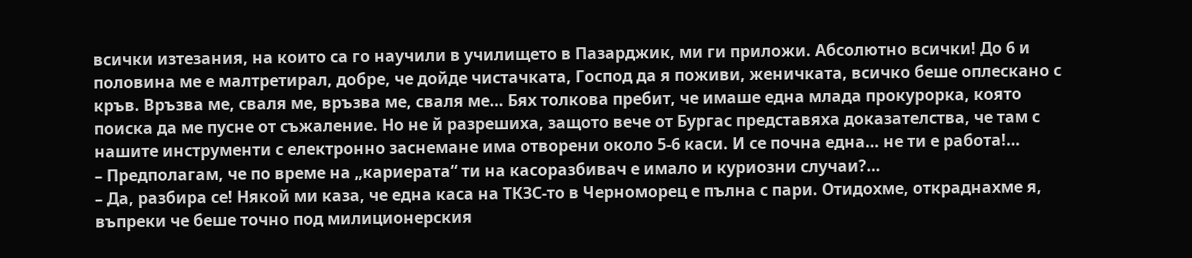всички изтезания, на които са го научили в училището в Пазарджик, ми ги приложи. Абсолютно всички! До 6 и половина ме е малтретирал, добре, че дойде чистачката, Господ да я поживи, женичката, всичко беше оплескано с кръв. Връзва ме, сваля ме, връзва ме, сваля ме… Бях толкова пребит, че имаше една млада прокурорка, която поиска да ме пусне от съжаление. Но не й разрешиха, защото вече от Бургас представяха доказателства, че там с нашите инструменти с електронно заснемане има отворени около 5-6 каси. И се почна една… не ти е работа!…
– Предполагам, че по време на „кариерата“ ти на касоразбивач е имало и куриозни случаи?…
– Да, разбира се! Някой ми каза, че една каса на ТКЗС-то в Черноморец е пълна с пари. Отидохме, откраднахме я, въпреки че беше точно под милиционерския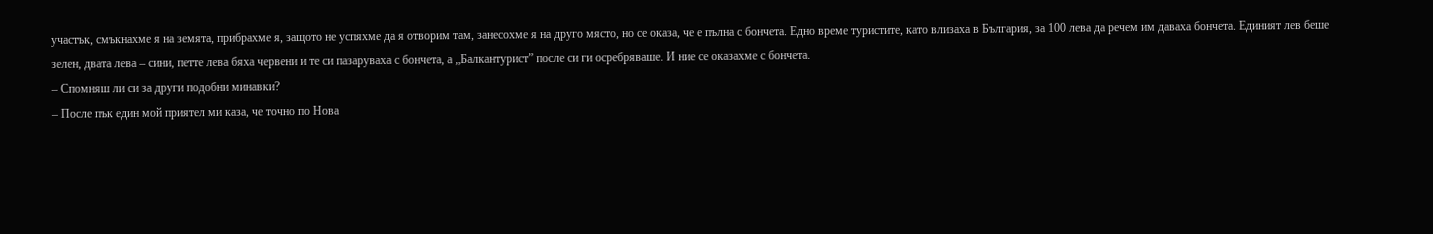участък, смъкнахме я на земята, прибрахме я, защото не успяхме да я отворим там, занесохме я на друго място, но се оказа, че е пълна с бончета. Едно време туристите, като влизаха в България, за 100 лева да речем им даваха бончета. Единият лев беше зелен, двата лева – сини, петте лева бяха червени и те си пазаруваха с бончета, а „Балкантурист” после си ги осребряваше. И ние се оказахме с бончета.
– Спомняш ли си за други подобни минавки?
– После пък един мой приятел ми каза, че точно по Нова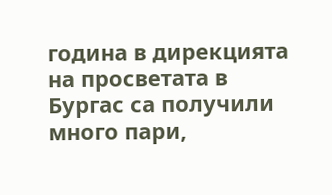година в дирекцията на просветата в Бургас са получили много пари,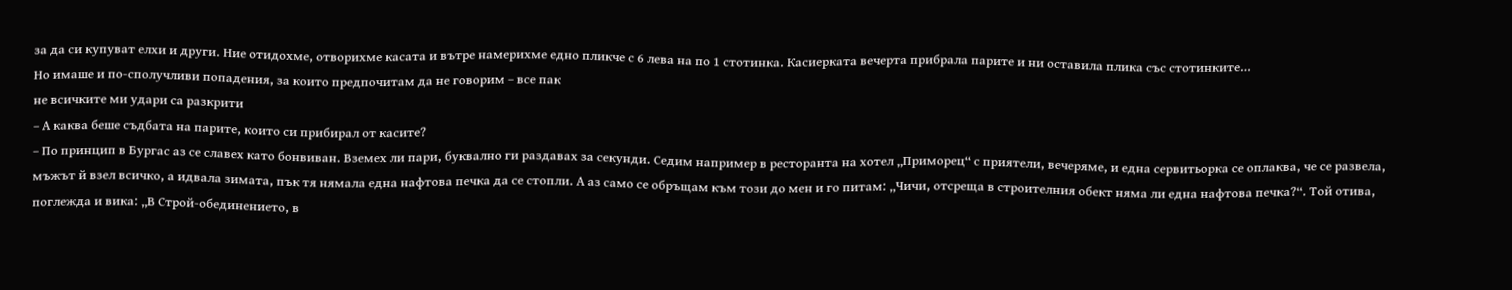за да си купуват елхи и други. Ние отидохме, отворихме касата и вътре намерихме едно пликче с 6 лева на по 1 стотинка. Касиерката вечерта прибрала парите и ни оставила плика със стотинките…
Но имаше и по-сполучливи попадения, за които предпочитам да не говорим – все пак
не всичките ми удари са разкрити
– А каква беше съдбата на парите, които си прибирал от касите?
– По принцип в Бургас аз се славех като бонвиван. Вземех ли пари, буквално ги раздавах за секунди. Седим например в ресторанта на хотел „Приморец“ с приятели, вечеряме, и една сервитьорка се оплаква, че се развела, мъжът й взел всичко, а идвала зимата, пък тя нямала една нафтова печка да се стопли. А аз само се обръщам към този до мен и го питам: „Чичи, отсреща в строителния обект няма ли една нафтова печка?“. Той отива, поглежда и вика: „В Строй-обединението, в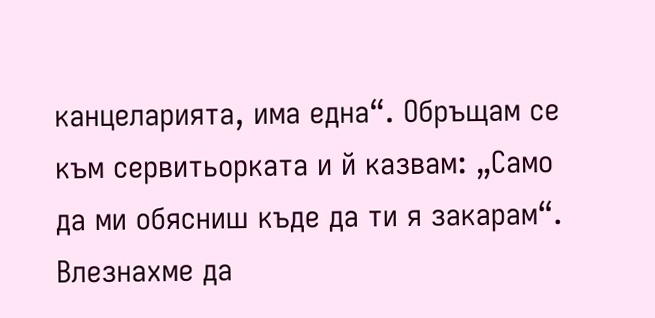канцеларията, има една“. Обръщам се към сервитьорката и й казвам: „Само да ми обясниш къде да ти я закарам“. Влезнахме да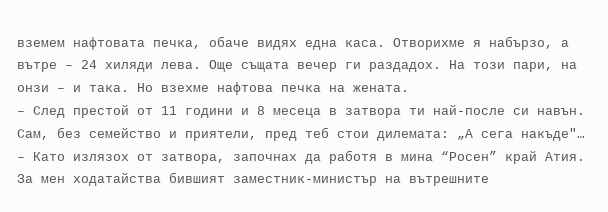вземем нафтовата печка, обаче видях една каса. Отворихме я набързо, а вътре – 24 хиляди лева. Още същата вечер ги раздадох. На този пари, на онзи – и така. Но взехме нафтова печка на жената.
– След престой от 11 години и 8 месеца в затвора ти най-после си навън. Сам, без семейство и приятели, пред теб стои дилемата: „А сега накъде"…
– Като излязох от затвора, започнах да работя в мина “Росен” край Атия. За мен ходатайства бившият заместник-министър на вътрешните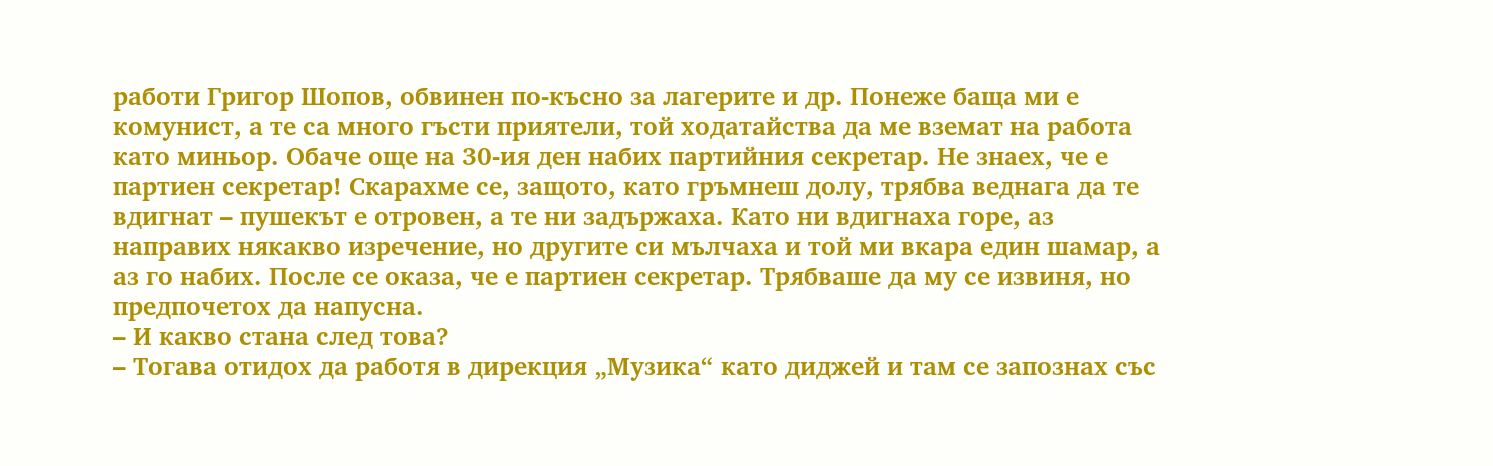работи Григор Шопов, обвинен по-късно за лагерите и др. Понеже баща ми е комунист, а те са много гъсти приятели, той ходатайства да ме вземат на работа като миньор. Обаче още на 30-ия ден набих партийния секретар. Не знаех, че е партиен секретар! Скарахме се, защото, като гръмнеш долу, трябва веднага да те вдигнат – пушекът е отровен, а те ни задържаха. Като ни вдигнаха горе, аз направих някакво изречение, но другите си мълчаха и той ми вкара един шамар, а аз го набих. После се оказа, че е партиен секретар. Трябваше да му се извиня, но предпочетох да напусна.
– И какво стана след това?
– Тогава отидох да работя в дирекция „Музика“ като диджей и там се запознах със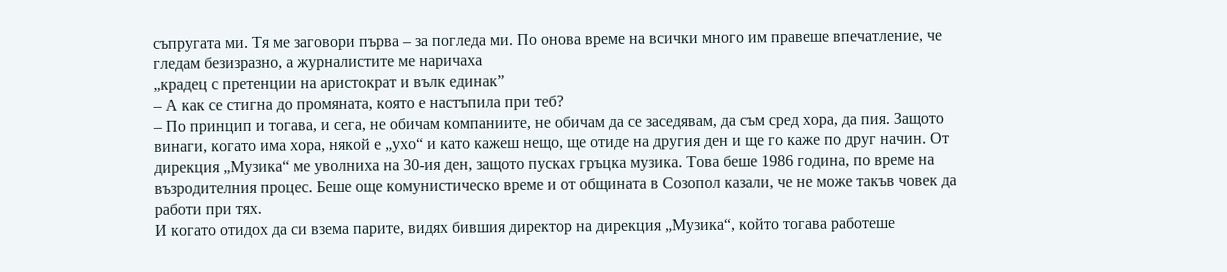съпругата ми. Тя ме заговори първа – за погледа ми. По онова време на всички много им правеше впечатление, че гледам безизразно, а журналистите ме наричаха
„крадец с претенции на аристократ и вълк единак”
– А как се стигна до промяната, която е настъпила при теб?
– По принцип и тогава, и сега, не обичам компаниите, не обичам да се заседявам, да съм сред хора, да пия. Защото винаги, когато има хора, някой е „ухо“ и като кажеш нещо, ще отиде на другия ден и ще го каже по друг начин. От дирекция „Музика“ ме уволниха на 30-ия ден, защото пусках гръцка музика. Това беше 1986 година, по време на възродителния процес. Беше още комунистическо време и от общината в Созопол казали, че не може такъв човек да работи при тях.
И когато отидох да си взема парите, видях бившия директор на дирекция „Музика“, който тогава работеше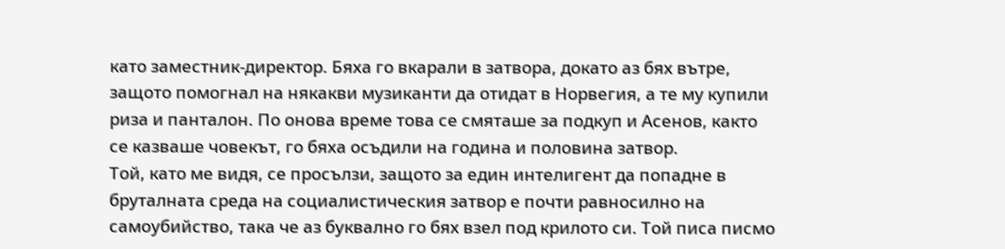като заместник-директор. Бяха го вкарали в затвора, докато аз бях вътре, защото помогнал на някакви музиканти да отидат в Норвегия, а те му купили риза и панталон. По онова време това се смяташе за подкуп и Асенов, както се казваше човекът, го бяха осъдили на година и половина затвор.
Той, като ме видя, се просълзи, защото за един интелигент да попадне в бруталната среда на социалистическия затвор е почти равносилно на самоубийство, така че аз буквално го бях взел под крилото си. Той писа писмо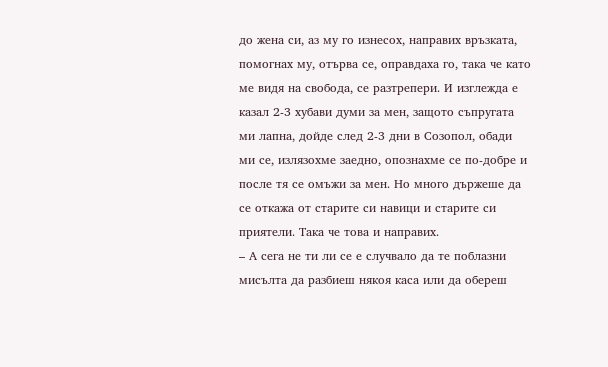до жена си, аз му го изнесох, направих връзката, помогнах му, отърва се, оправдаха го, така че като ме видя на свобода, се разтрепери. И изглежда е казал 2-3 хубави думи за мен, защото съпругата ми лапна, дойде след 2-3 дни в Созопол, обади ми се, излязохме заедно, опознахме се по-добре и после тя се омъжи за мен. Но много държеше да се откажа от старите си навици и старите си приятели. Така че това и направих.
– А сега не ти ли се е случвало да те поблазни мисълта да разбиеш някоя каса или да обереш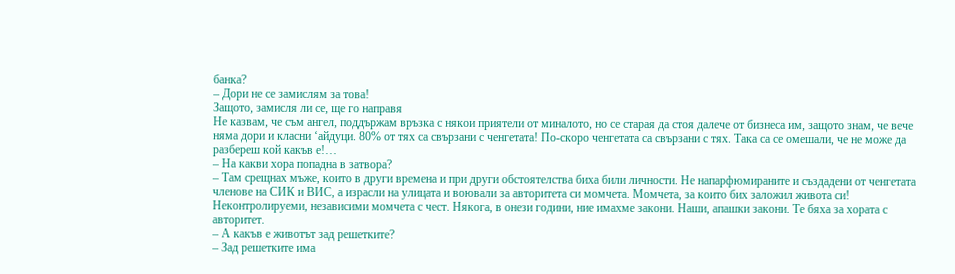банка?
– Дори не се замислям за това!
Защото, замисля ли се, ще го направя
Не казвам, че съм ангел, поддържам връзка с някои приятели от миналото, но се старая да стоя далече от бизнеса им, защото знам, че вече няма дори и класни ‘айдуци. 80% от тях са свързани с ченгетата! По-скоро ченгетата са свързани с тях. Така са се омешали, че не може да разбереш кой какъв е!…
– На какви хора попадна в затвора?
– Там срещнах мъже, които в други времена и при други обстоятелства биха били личности. Не напарфюмираните и създадени от ченгетата членове на СИК и ВИС, а израсли на улицата и воювали за авторитета си момчета. Момчета, за които бих заложил живота си! Неконтролируеми, независими момчета с чест. Някога, в онези години, ние имахме закони. Наши, апашки закони. Те бяха за хората с авторитет.
– А какъв е животът зад решетките?
– Зад решетките има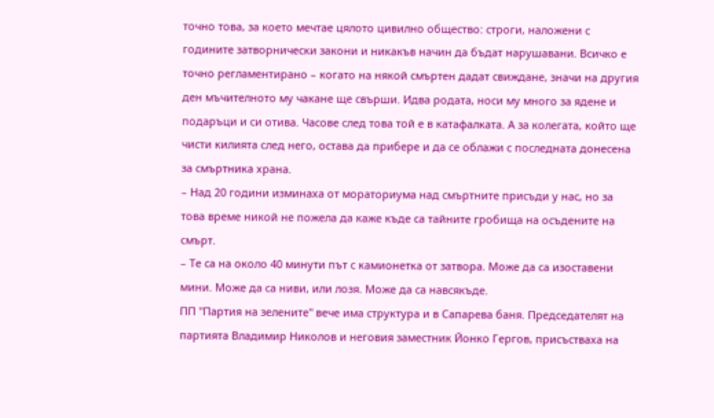точно това, за което мечтае цялото цивилно общество: строги, наложени с годините затворнически закони и никакъв начин да бъдат нарушавани. Всичко е точно регламентирано – когато на някой смъртен дадат свиждане, значи на другия ден мъчителното му чакане ще свърши. Идва родата, носи му много за ядене и подаръци и си отива. Часове след това той е в катафалката. А за колегата, който ще чисти килията след него, остава да прибере и да се облажи с последната донесена за смъртника храна.
– Над 20 години изминаха от мораториума над смъртните присъди у нас, но за това време никой не пожела да каже къде са тайните гробища на осъдените на смърт.
– Те са на около 40 минути път с камионетка от затвора. Може да са изоставени мини. Може да са ниви, или лозя. Може да са навсякъде.
ПП "Партия на зелените" вече има структура и в Сапарева баня. Председателят на партията Владимир Николов и неговия заместник Йонко Гергов, присъстваха на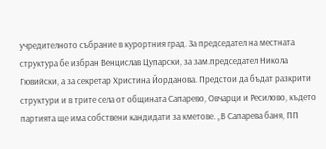учредителното събрание в курортния град. За председател на местната структура бе избран Венцислав Цупарски, за зам.председател Никола Гювийски, а за секретар Христина Йорданова. Предстои да бъдат разкрити структури и в трите села от общината Сапарево, Овчарци и Ресилово, където партията ще има собствени кандидати за кметове. „В Сапарева баня, ПП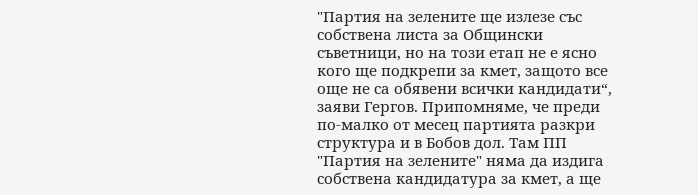"Партия на зелените ще излезе със собствена листа за Общински съветници, но на този етап не е ясно кого ще подкрепи за кмет, защото все още не са обявени всички кандидати“, заяви Гергов. Припомняме, че преди по-малко от месец партията разкри структура и в Бобов дол. Там ПП "Партия на зелените" няма да издига собствена кандидатура за кмет, а ще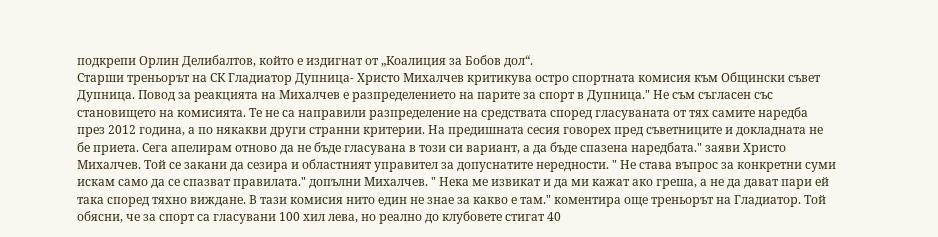подкрепи Орлин Делибалтов, който е издигнат от „Коалиция за Бобов дол“.
Старши треньорът на СК Гладиатор Дупница- Христо Михалчев критикува остро спортната комисия към Общински съвет Дупница. Повод за реакцията на Михалчев е разпределението на парите за спорт в Дупница." Не съм съгласен със становището на комисията. Те не са направили разпределение на средствата според гласуваната от тях самите наредба през 2012 година, а по някакви други странни критерии. На предишната сесия говорех пред съветниците и докладната не бе приета. Сега апелирам отново да не бъде гласувана в този си вариант, а да бъде спазена наредбата." заяви Христо Михалчев. Той се закани да сезира и областният управител за допуснатите нередности. " Не става въпрос за конкретни суми искам само да се спазват правилата." допълни Михалчев. " Нека ме извикат и да ми кажат ако греша, а не да дават пари ей така според тяхно виждане. В тази комисия нито един не знае за какво е там." коментира още треньорът на Гладиатор. Той обясни, че за спорт са гласувани 100 хил лева, но реално до клубовете стигат 40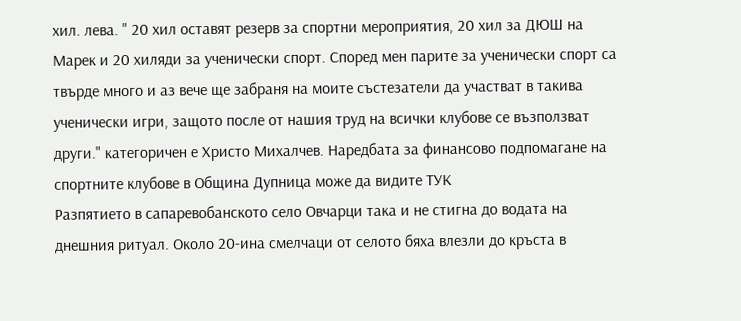хил. лева. " 20 хил оставят резерв за спортни мероприятия, 20 хил за ДЮШ на Марек и 20 хиляди за ученически спорт. Според мен парите за ученически спорт са твърде много и аз вече ще забраня на моите състезатели да участват в такива ученически игри, защото после от нашия труд на всички клубове се възползват други." категоричен е Христо Михалчев. Наредбата за финансово подпомагане на спортните клубове в Община Дупница може да видите ТУК
Разпятието в сапаревобанското село Овчарци така и не стигна до водата на днешния ритуал. Около 20-ина смелчаци от селото бяха влезли до кръста в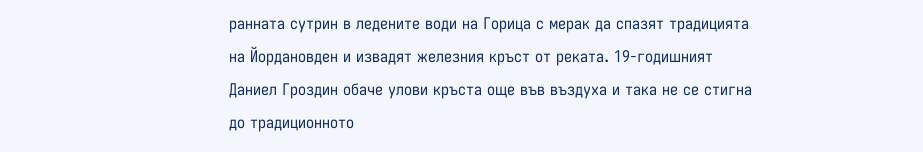ранната сутрин в ледените води на Горица с мерак да спазят традицията на Йордановден и извадят железния кръст от реката. 19-годишният Даниел Гроздин обаче улови кръста още във въздуха и така не се стигна до традиционното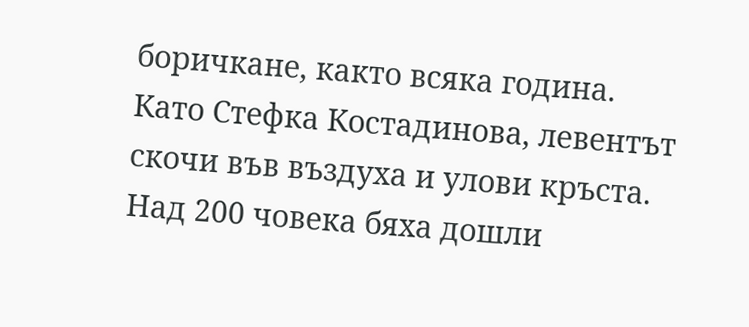боричкане, както всяка година. Като Стефка Костадинова, левентът скочи във въздуха и улови кръста. Над 200 човека бяха дошли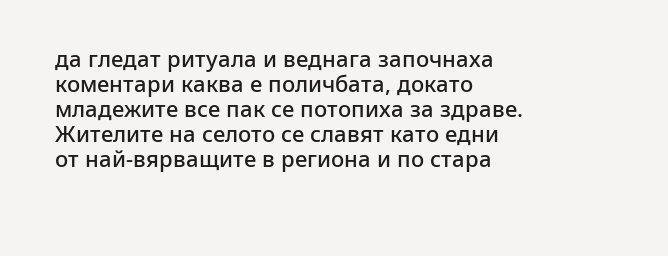да гледат ритуала и веднага започнаха коментари каква е поличбата, докато младежите все пак се потопиха за здраве. Жителите на селото се славят като едни от най-вярващите в региона и по стара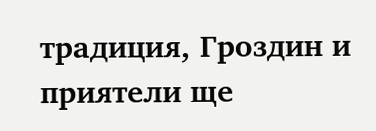традиция, Гроздин и приятели ще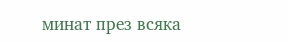минат през всяка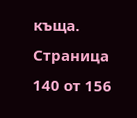къща.
Страница 140 от 156